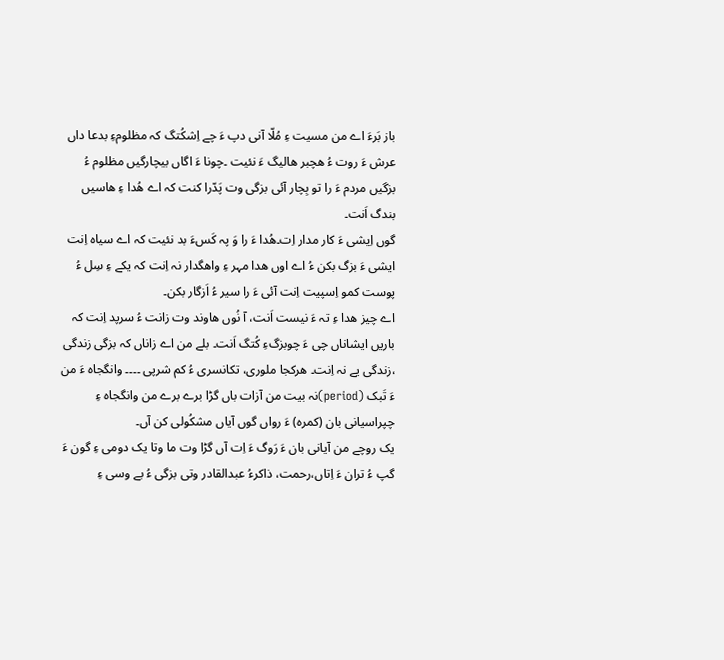باز بَرءَ اے من مسیت ءِ مُلّا آنی دپ ءَ چے اِشکُتگ کہ مظلومءِ بدعا داں عرش ءَ روت ءُ ھچبر ھالیگ ءَ نئیت ۔چونا ءَ اگاں بیچارگیں مظلوم ءُ بزگیں مردم ءَ را تو بِچار آئی بزگی وت پَدّرا کنت کہ اے ھُدا ءِ ھاسیں بندگ اَنت۔
گوں اِیشی ءَ کار مدار اِت۔ھُدا ءَ را وَ پہ کَسءَ بد نئیت کہ اے سیاہ اِنت ایشی ءَ بزگ بکن ءُ اے اوں ھدا مہر ءِ واھگدار نہ اِنت کہ یکے ءِ سِل ءُ پوست کمو اِسپیت اِنت آئی ءَ را سیر ءُ اَزگار بکن۔
اے چیز ھدا ءِ تہ ءَ نیست اَنت، آ نُوں ھاوند وت زانت ءُ سرپد اِنت کہ باریں ایشاناں چی ءَ چوبزگءِ کُتگ اَنت۔ بلے من اے زاناں کہ بزگی زندگی ،زندگی یے نہ اِنت۔ ھرکجا ملوری، تکانسری ءُ کم شرپی ۔۔۔۔ وانگجاہ ءَ من ءَ تَبک (period)نہ بیت من آزات باں گڑا برے برے من وانگجاہ ءِ چپراسیانی بان (کمرہ) ءَ رواں گوں آیاں مشکُولی کن آں۔
یک روچے من آیانی بان ءَ رَوگ ءَ اِت آں گڑا وت ما وتا یک دومی ءِ گون ءَ گپ ءُ تران ءَ اِتاں،رحمت، ذاکرءُ عبدالقادر وتی بزگی ءُ بے وسی ءِ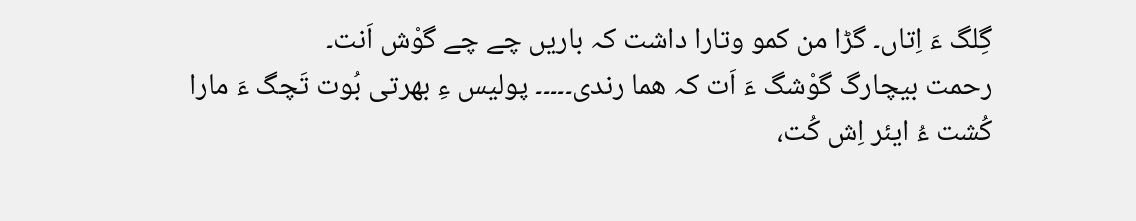گِلگ ءَ اِتاں۔ گڑا من کمو وتارا داشت کہ باریں چے چے گوْش اَنت۔
رحمت بیچارگ گوْشگ ءَ اَت کہ ھما رندی۔۔۔۔۔ پولیس ءِ بھرتی بُوت تَچگ ءَ مارا کُشت ءُ ایئر اِش کُت،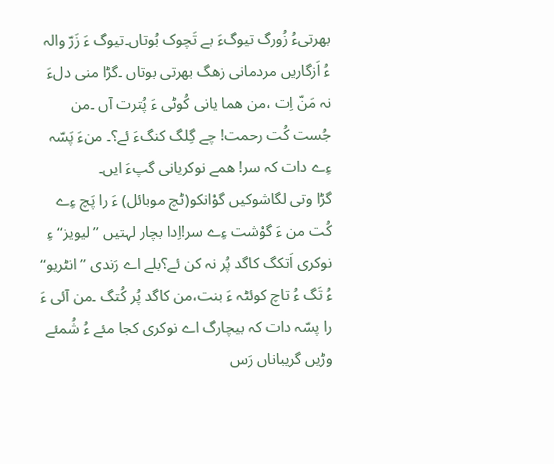بھرتیءُ زُورگ تیوگءَ بے تَچوک بُوتاں۔تیوگ ءَ زَرّ والہ ءُ اَزگاریں مردمانی زھگ بھرتی بوتاں ۔گڑا منی دلءَ نہ مَنّ اِت ،من ھما یانی کُوٹی ءَ پُترت آں ۔من جُست کُت رحمت! چے گِلگ کنگءَ ئے؟۔ منءَ پَسّہ ءِے دات کہ سر! ھمے نوکریانی گپءَ ایں۔
گڑا وتی لگاشوکیں گوْانکو(ٹچ موبائل) ءَ را پَچ ءِے کُت من ءَ گوْشت ءِے سر!اِدا بچار لہتیں ’’لیویز‘‘ ءِ نوکری اَتکگ کاگد پُر نہ کن ئے؟بلے اے رَندی ’’انٹریو‘‘ ءُ تَگ ءُ تاچ کوئٹہ ءَ بنت،من کاگد پُر کُتگ ۔من آئی ءَ را پسّہ دات کہ بیچارگ اے نوکری کجا مئے ءُ شُمئے وڑیں گریباناں رَس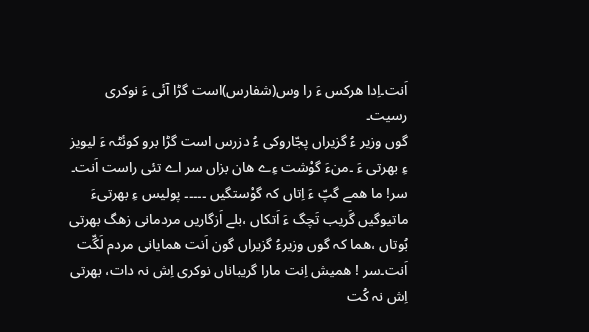اَنت۔اِدا ھرکس ءَ را وس(شفارس)است گڑا آئی ءَ نوکری رسیت۔
گوں وزیر ءُ گزیراں پجّاروکی ءُ دزرس است گڑا برو کوئٹہ ءَ لیویز ءِ بھرتی ءَ ۔منءَ گوْشت ءِے ھان بزاں سر اے تئی راست اَنت۔ سر! ما ھمے گپّ ءَ اِتاں کہ گوْستگیں ۔۔۔۔۔ پولیس ءِ بھرتیءَ ماتیوگیں گَریب تَچگ ءَ اَتکاں ،بلے اَزگاریں مردمانی زھگ بھرتی بُوتاں ،ھما کہ گوں وزیرءُ گزیراں گون اَنت ھمایانی مردم لَگّت اَنت۔سر ! ھمیش اِنت مارا گریباناں نوکری اِش نہ دات، بھرتی اِش نہ کُت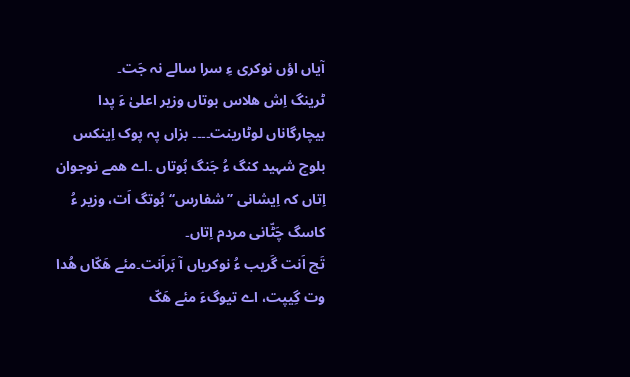آیاں اؤں نوکری ءِ سرا سالے نہ جَت۔
ٹرینگ اِش ھلاس بوتاں وزیر اعلیٰ ءَ پدا بیچارگاناں لوٹارینت۔۔۔۔ بزاں پہ پوک اِینکس بلوچ شہید کنگ ءُ جَنگ بُوتاں ۔اے ھمے نوجوان اِتاں کہ اِیشانی ’’شفارس‘‘ بُوتگ اَت، وزیر ءُ کاسگ چَٹّانی مردم اِتاں۔
تَچ اَنت گَریب ءُ نوکریاں آ بَراَنت۔مئے ھَکّاں ھُدا وت گِیپت، اے تیوگءَ مئے ھَکّ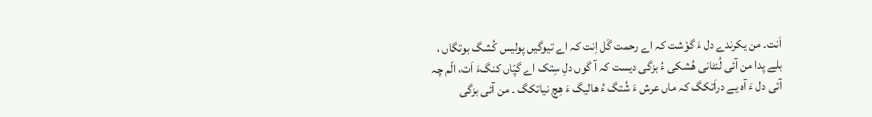اَنت۔ من یکرندے دل ءَ گوْشت کہ اے رحمت گَل اِنت کہ اے تیوگیں پولیس کُشگ بوتگاں ، بلے پدا من آئی لُنٹانی ھُشکی ءُ بزگی دیست کہ آ گوں دلِ سِتک اے گپّاں کنگءَ اَت، الّم چہ آئی دل ءَ آہ یے دراَتکگ کہ ماں عرش ءَ شُتگ ءُ ھالیگ ءَ ھِچ نیاتکگ ۔ من آئی بزگی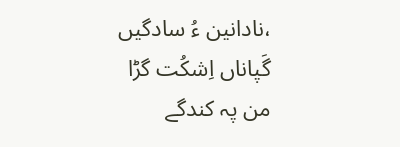،نادانین ءُ سادگیں گَپاناں اِشکُت گڑا من پہ کندگے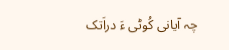چہ آیانی کُوٹی ءَ دراَتک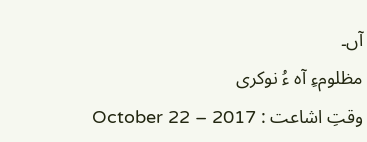آں۔
مظلومءِ آہ ءُ نوکری
وقتِ اشاعت : October 22 – 2017